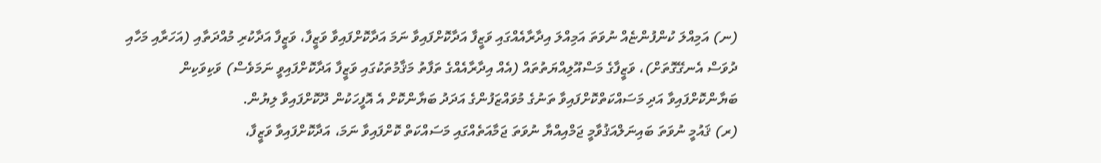(ނ) އަމިއްލަ ކުންފުންޏެއް ނުވަތަ އަމިއްލަ އިދާރާއެއްގައި ވަޒީފާ އަދާކޮށްފައިވާ ނަމަ އަދާކޮށްފައިވާ ވަޒީފާ، ވަޒީފާ އަދާކުރި މުއްދަތާއި (އަހަރާއި މަހާއި ދުވަސް އެނގޭގޮތަށް)، ވަޒީފާގެ މަސްއޫލިއްޔަތުތައް (އެއް އިދާރާއެއްގެ ތަފާތު މަޤާމުތަކުގައި ވަޒީފާ އަދާކޮށްފައިވީ ނަމަވެސް) ވަކިވަކިން ބަޔާންކޮށްފައިވާ އަދި މަސައްކަތްކޮށްފައިވާ ތަނުގެ މުވައްޒަފުންގެ އަދަދު ބަޔާންކޮށް އެ އޮފީހަކުން ދޫކޮށްފައިވާ ލިޔުން.
(ރ) ޤައުމީ ނުވަތަ ބައިނަލްއަޤުވާމީ ޖަމްއިއްޔާ ނުވަތަ ޖަމާއަތެއްގައި މަސައްކަތް ކޮށްފައިވާ ނަމަ، އަދާކޮށްފައިވާ ވަޒީފާ،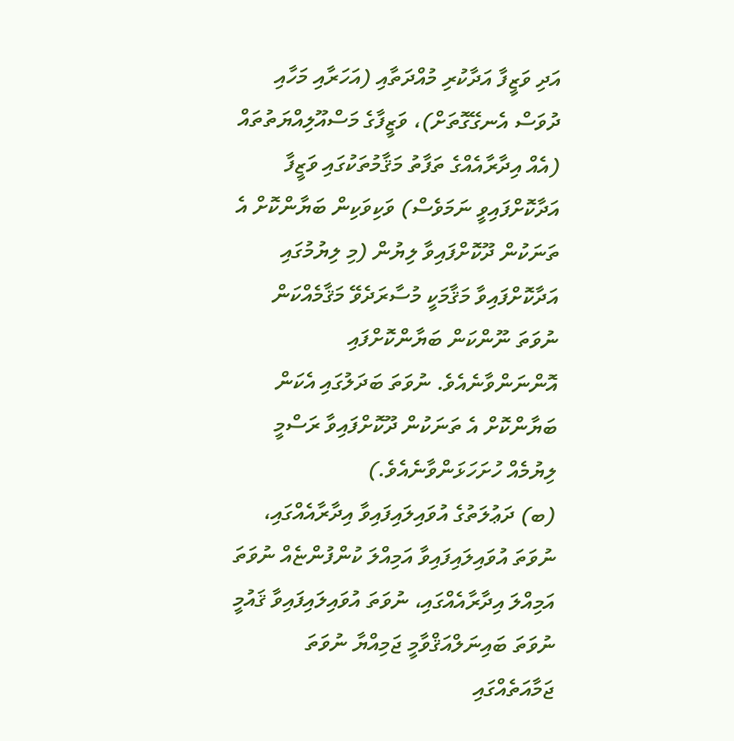އަދި ވަޒީފާ އަދާކުރި މުއްދަތާއި (އަހަރާއި މަހާއި ދުވަސް އެނގޭގޮތަށް)، ވަޒީފާގެ މަސްއޫލިއްޔަތުތައް (އެއް އިދާރާއެއްގެ ތަފާތު މަޤާމުތަކުގައި ވަޒީފާ އަދާކޮށްފައިވީ ނަމަވެސް) ވަކިވަކިން ބަޔާންކޮށް އެ ތަނަކުން ދޫކޮށްފައިވާ ލިޔުން (މި ލިޔުމުގައި އަދާކޮށްފައިވާ މަޤާމަކީ މުސާރަދެވޭ މަޤާމެއްކަން ނުވަތަ ނޫންކަން ބަޔާންކޮށްފައި އޮންނަންވާނެއެވެ. ނުވަތަ ބަދަލުގައި އެކަން ބަޔާންކޮށް އެ ތަނަކުން ދޫކޮށްފައިވާ ރަސްމީ ލިޔުމެއް ހުށަހަޅަންވާނެއެވެ.)
(ބ) ދަޢުލަތުގެ އުވައިލައިފައިވާ އިދާރާއެއްގައި، ނުވަތަ އުވައިލައިފައިވާ އަމިއްލަ ކުންފުންޏެއް ނުވަތަ އަމިއްލަ އިދާރާއެއްގައި، ނުވަތަ އުވައިލައިފައިވާ ޤައުމީ ނުވަތަ ބައިނަލްއަޤްވާމީ ޖަމިއްޔާ ނުވަތަ ޖަމާއަތެއްގައި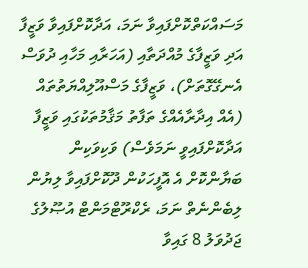މަސައްކަތްކޮށްފައިވާ ނަމަ، އަދާކޮށްފައިވާ ވަޒީފާ އަދި ވަޒީފާގެ މުއްދަތާއި (އަހަރާއި މަހާއި ދުވަސް އެނގޭގޮތަށް)، ވަޒީފާގެ މަސްއޫލިއްޔަތުތައް (އެއް އިދާރާއެއްގެ ތަފާތު މަޤާމުތަކުގައި ވަޒީފާ އަދާކޮށްފައިވީ ނަމަވެސް) ވަކިވަކިން ބަޔާންކޮށް އެ އޮފީހަކުން ދޫކޮށްފައިވާ ލިޔުން ލިބެންނެތް ނަމަ، ރެކްރޫޓްމަންޓް އުޞޫލުގެ ޖަދުވަލު 8 ގައިވާ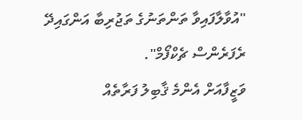"އުވާލާފައިވާ ތަންތަނުގެ ތަޖުރިބާ އަންގައިދޭ ރެފަރެންސް ޗެކްފޯމް".
ވަޒީފާއަށް އެންމެ ޤާބިލު ފަރާތެއް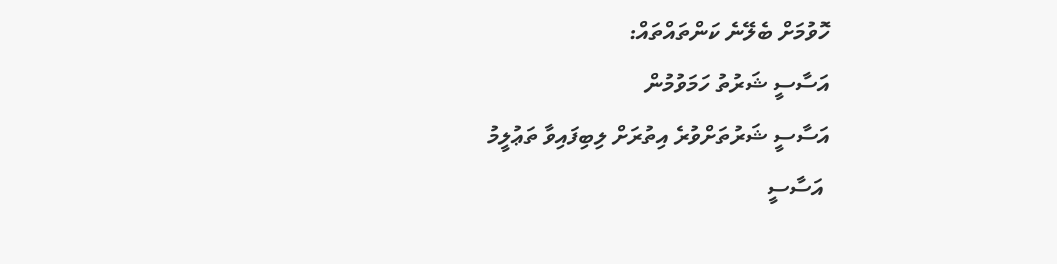ހޮވުމަށް ބެލޭނެ ކަންތައްތައް:
އަސާސީ ޝަރުތު ހަމަވުމުން
އަސާސީ ޝަރުތަށްވުރެ އިތުރަށް ލިބިފައިވާ ތަޢުލީމު
 އަސާސީ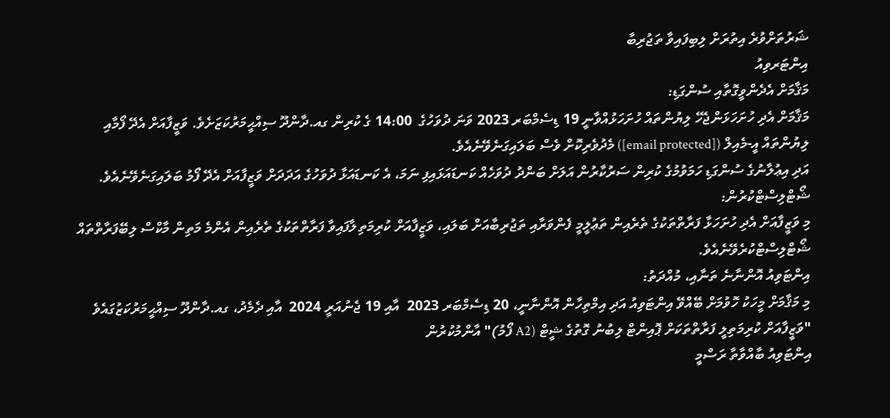ޝަރުތަށްވުރެ އިތުރަށް ލިބިފައިވާ ތަޖުރިބާ
އިންޓަރވިއު
މަޤާމަށް އެދެންވީގޮތާއި ސުންގަޑި:
މަޤާމަށް އެދި ހުށަހަޅަންޖެހޭ ލިޔުންތައް ހުށަހަޅުއްވާނީ 19 ޑިސެމްބަރ 2023 ވަނަ ދުވަހުގެ  14:00 ގެ ކުރިން ގއ.ދާންދޫ ސިއްޙީމަރުކަޒަށެވެ. ވަޒީފާއަށް އެދޭ ފޯމާއި ލިޔުންތައް އީ-މެއިލް ([email protected]) މެދުވެރިކޮށް ވެސް ބަލައިގަނެވޭނެއެވެ.
އަދި އިޢުލާނުގެ ސުންގަޑި ހަމަވުމުގެ ކުރިން ސަރުކާރުން އަލަށް ބަންދު ދުވަހެއް ކަނޑައަޅައިފި ނަމަ، އެ ކަނޑައަޅާ ދުވަހުގެ އަދަދަށް ވަޒީފާއަށް އެދޭ ފޯމު ބަލައިގަނެވޭނެއެވެ.
ޝޯޓްލިސްޓްކުރުން:
މި ވަޒީފާއަށް އެދި ހުށަހަޅާ ފަރާތްތަކުގެ ތެރެއިން ތަޢުލީމީ ފެންވަރާއި ތަޖުރިބާއަށް ބަލައި، ވަޒީފާއަށް ކުރިމަތިލާފައިވާ ފަރާތްތަކުގެ ތެރެއިން އެންމެ މަތިން މާކްސް ލިބޭފަރާތްތައް ޝޯޓްލިސްޓްކުރެވޭނެއެވެ.
އިންޓަވިއު އޮންނާނެ ތަނާއި، މުއްދަތު:
މި މަޤާމަށް މީހަކު ހޮވުމަށް ބޭއްވޭ އިންޓަވިއު އަދި އިމްތިހާން އޮންނާނީ، 20 ޑިސެމްބަރ 2023  އާއި 19 ޖެނުއަރީ 2024  އާއި ދެމެދު، ގއ.ދާންދޫ ސިއްޙީމަރުކަޒުގައެވެ
"ވަޒީފާއަށް ކުރިމަތިލީ ފަރާތްތަކަށް ޕޮއިންޓް ލިބުނު ގޮތުގެ ޝީޓް (A2 ފޯމު)" އާންމުކުރުން
އިންޓަވިއު ބާއްވާތާ ރަސްމީ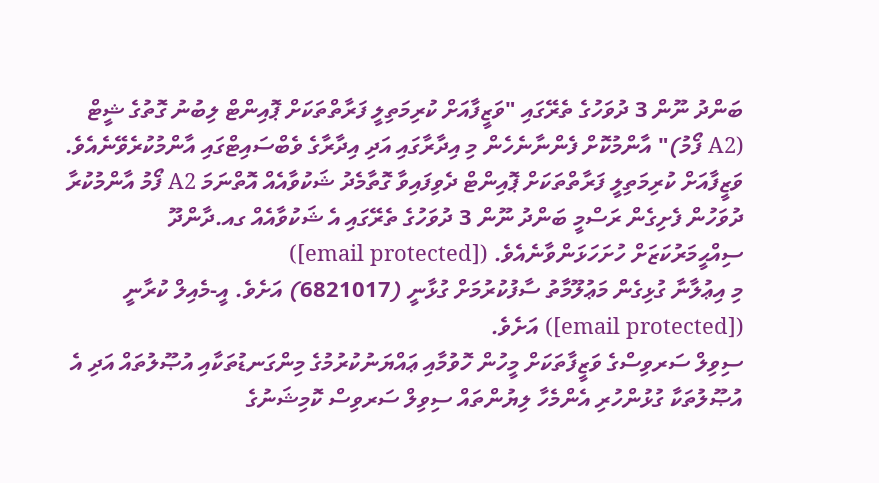ބަންދު ނޫން 3 ދުވަހުގެ ތެރޭގައި "ވަޒީފާއަށް ކުރިމަތިލީ ފަރާތްތަކަށް ޕޮއިންޓް ލިބުނު ގޮތުގެ ޝީޓް (A2 ފޯމު)" އާންމުކޮށް ފެންނާނެހެން މި އިދާރާގައި އަދި އިދާރާގެ ވެބްސައިޓްގައި އާންމުކުރެވޭނެއެވެ. ވަޒީފާއަށް ކުރިމަތިލީ ފަރާތްތަކަށް ޕޮއިންޓް ދެވިފައިވާ ގޮތާމެދު ޝަކުވާއެއް އޮތްނަމަ A2 ފޯމު އާންމުކުރާ ދުވަހުން ފެށިގެން ރަސްމީ ބަންދު ނޫން 3 ދުވަހުގެ ތެރޭގައި އެ ޝަކުވާއެއް ގއ.ދާންދޫ ސިއްޙީމަރުކަޒަށް ހުށަހަޅަންވާނެއެވެ. ([email protected])
މި އިޢުލާނާ ގުޅިގެން މަޢުލޫމާތު ސާފުކުރުމަށް ގުޅާނީ (6821017) އަށެވެ. އީ-މެއިލް ކުރާނީ ([email protected]) އަށެވެ.
ސިވިލް ސަރވިސްގެ ވަޒީފާތަކަށް މީހުން ހޮވުމާއި ޢައްޔަނުކުރުމުގެ މިންގަނޑުތަކާއި އުޞޫލުތައް އަދި އެ އުޞޫލުތަކާ ގުޅުންހުރި އެންމެހާ ލިޔުންތައް ސިވިލް ސަރވިސް ކޮމިޝަނުގެ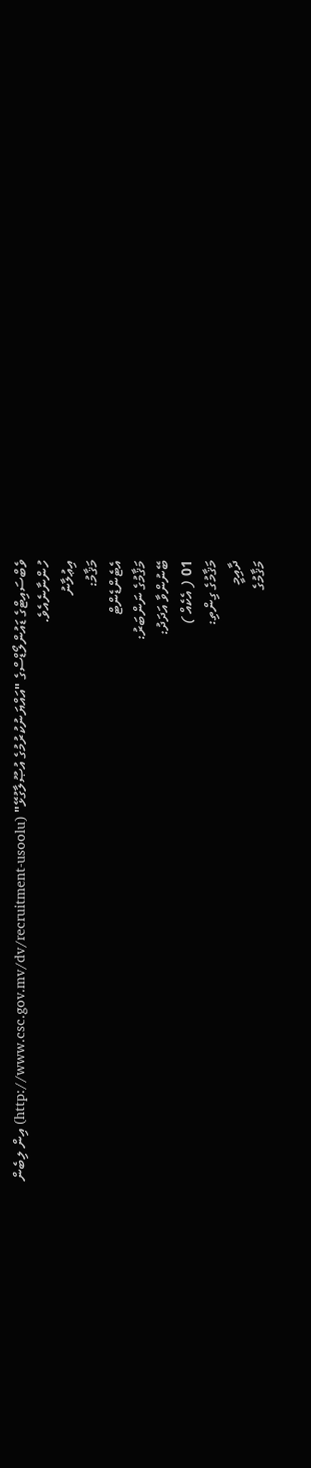ވެބްސައިޓްގެ ޑައުންލޯޑްސްގެ "އައްޔަނުކުރުމުގެ އުޞޫލާގުޅޭ" (http://www.csc.gov.mv/dv/recruitment-usoolu) އިން ލިބެން ހުންނާނެއެވެ.
އިޢުލާނު
މަޤާމު:
އެޓެންޑެންޓް
މަޤާމުގެ ނަންބަރު:
ބޭނުންވާ އަދަދު:
01 ( އެކެއް )
މަޤާމުގެ ގިންތި:
ދާއިމީ
މަޤާމުގެ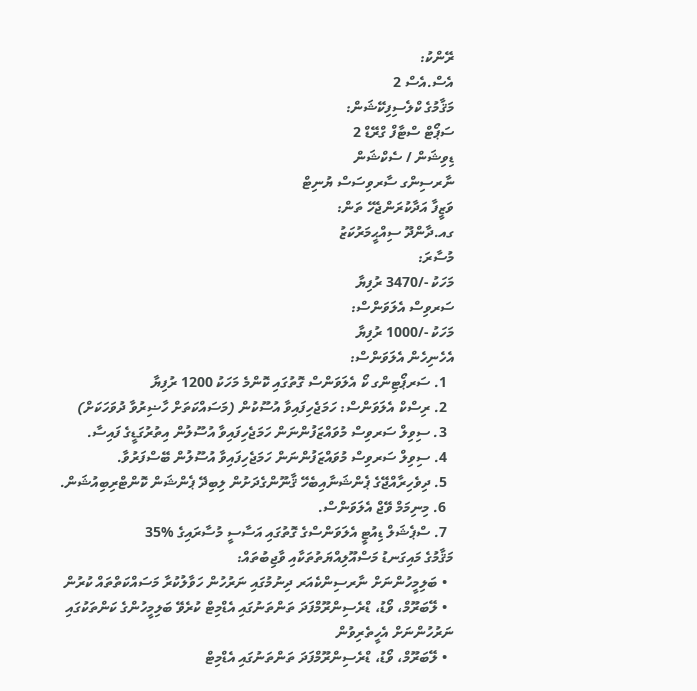ރޭންކު:
އެސް.އެސް 2
މަޤާމުގެ ކްލެސިފިކޭޝަން:
ސަޕޯޓް ސްޓާފް ގްރޭޑް 2
ޑިވިޝަން / ސެކްޝަން
ނާރސިންގ ސާރވިސަސް ޔުނިޓް
ވަޒީފާ އަދާކުރަންޖެހޭ ތަން:
ގއ.ދާންދޫ ސިއްޙީމަރުކަޒު
މުސާރަ:
މަހަކު -/3470 ރުފިޔާ
ސަރވިސް އެލަވަންސް:
މަހަކު -/1000 ރުފިޔާ
އެހެނިހެން އެލަވަންސް:
  1. ސަރޕޯޓިންގ ކޯ އެލަވަންސް ގޮތުގައި ކޮންމެ މަހަކު 1200 ރުފިޔާ
  2. ރިސްކް އެލަވަންސް: ހަމަޖެހިފައިވާ އުސޫކުން (މަސައްކަތަށް ހާޟިރުވާ ދުވަހަކަށް)
  3. ސިވިލް ސަރވިސް މުވައްޒަފުންނަން ހަމަޖެހިފައިވާ އުސޫލުން އިތުރުގަޑީގެ ފައިސާ.
  4. ސިވިލް ސަރވިސް މުވައްޒަފުންނަން ހަމަޖެހިފައިވާ އުސޫލުން ބޭސްފަރުވާ.
  5. ދިވެހިރާއްޖޭގެ ޕެންޝަނާއިބެހޭ ޤާނޫންގެދަށުން ލިބިދޭ ޕެންޝަން ކޮންޓްރިބިއުޝަން.
  6. މިނިމަމް ވޭޖް އެލަވަންސް.
  7. ސްޕެޝަލް ޑިއުޓީ އެލަވަންސްގެ ގޮތުގައި އަސާސީ މުސާރައިގެ %35
މަޤާމުގެ މައިގަނޑު މަސްއޫލިއްޔަތުތަކާއި ވާޖިބުތައް:
  • ބަލިމީހުންނަށް ނާރސިންކެއަރ ދިނުމުގައި ނަރުހުން ހަވާލުކުރާ މަސައްކަތްތައް ކުރުން
  • ލޭބަރޫމް، ވޯޑު، ޑްރެސިންރޫމްފަދަ ތަންތަނުގައި އެޑްމިޓް ކުރެވޭ ބަލިމީހުންގެ ކަންތަކުގައި ނަރުހުންނަށް އެހީތެރިވުން
  • ލޭބަރޫމް، ވޯޑު، ޑްރެސިންރޫމްފަދަ ތަންތަނުގައި އެޑްމިޓް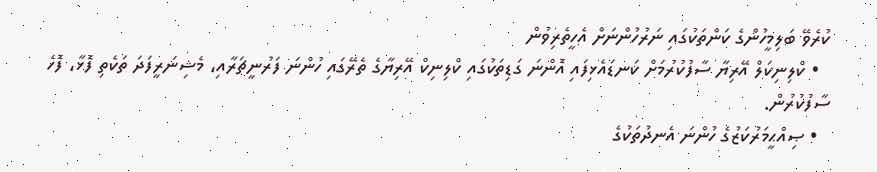ކުރެވޭ ބަލިމީހުންގެ ކަންތަކުގައި ނަރުހުންނަށް އެހީތެރިވުން
  • ކްލިނިކަލް އޭރިޔާ ސާފުކުރުމަށް ކަނޑައެޅިފައި އޮންނަ ގަޑިތަކުގައި ކްލިނިކް އޭރިޔާގެ ތެރޭގައި ހުންނަ ފަރުނީޗަރާއި، މެޝިނަރީފަދަ ތަކެތި ފޮޅާ، ފޮހެ ސާފުކުރުން.
  • ޞިއްޙީމަރުކަޒުގެ ހުންނަ އެނދުތަކުގެ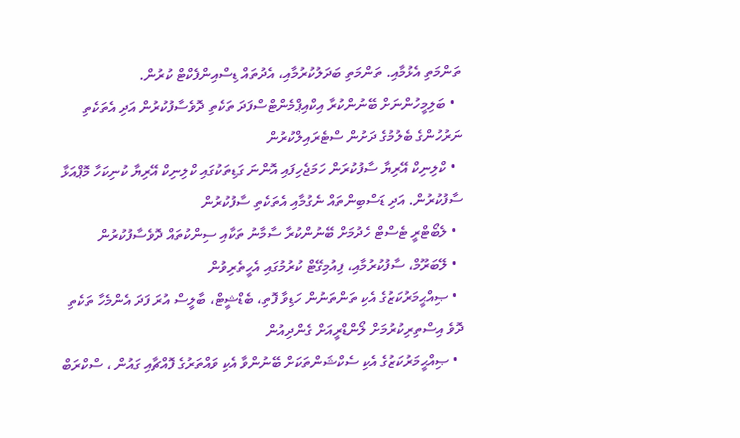ތަންމަތި އެޅުމާއި. ތަންމަތި ބަދަލުކުރުމާއި، އެދުތައް ޑިސްއިންފެކްޓް ކުރުން.
  • ބަލިމީހުންނަށް ބޭނުންކުރާ އިކްއިޕްމެންޓްސްފަދަ ތަކެތި ދޮވެސާފުކުރުން އަދި އެތަކެތި ނަރުހުންގެ ބެލުމުގެ ދަށުން ސްޓެރައިލްކުރުން
  • ކްލިނިކް އޭރިޔާ ސާފުކުރަން ހަމަޖެހިފައި އޮންނަ ގަޑިތަކުގައި ކްލިނިކް އޭރިޔާ ކުނިކަހާ މޮޕްއަޅާ ސާފުކުރުން. އަދި ޑަސްބިންތައް ނެގުމާއި އެތަކެތި ސާފުކުރުން
  • ލެބޯޓްރީ ޓެސްޓް ހެދުމަށް ބޭނުންކުރާ ސާމާނު ތަކާއި ސިންކުތައް ދޮވެސާފުކުރުން
  • ލޭބަރޫމް، ސާފުކުރުމާއި، ފިއުމިގޭޓް ކުރުމުގައި އެހީތެރިވުން
  • ޞިއްޙީމަރުކަޒުގެ އެކި ތަންތަނުން ހަޑިވާ ފޮތި، ބެޑްޝީޓް، ބާލީސް އުރަ ފަދަ އެންމެހާ ތަކެތި ދޮވެ އިސްތިރިކުރުމަށް ލޯންޑްރީއަށް ގެންދިއުން
  • ޞިއްޙީމަރުކަޒުގެ އެކި ސެކްޝަންތަކަށް ބޭނުންވާ އެކި ވައްތަރުގެ ފޮއްޗާއި ގައުން ، ސްކްރަބް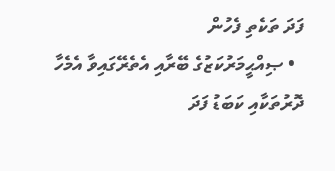ފަދަ ތަކެތި ފެހުން
  • ޞިއްޙީމަރުކަޒުގެ ބޭރާއި އެތެރޭގައިވާ އެމެހާ ދޮރުތަކާއި ކަބަޑު ފަދަ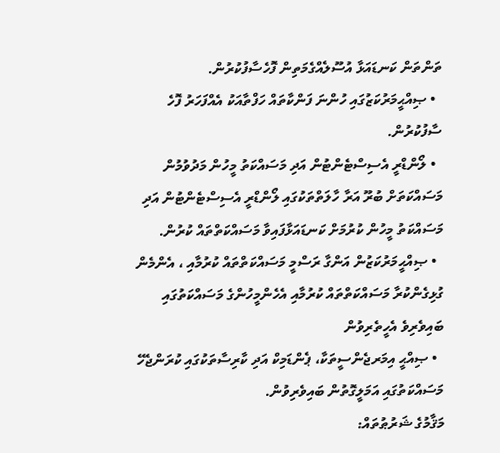ތަންތަން ކަނޑައަޅާ އުސޫލެއްގެމަތިން ފޮހެސާފުކުރުން.
  • ޞިއްޙީމަރުކަޒުގައި ހުންނަ ފަންކާތައް ހަފްތާއަކު އެއްފަހަރު ފޮހެ ސާފުކުރުން.
  • ލޯންޑްރީ އެސިސްޓެންޓުން އަދި މަސައްކަތު މީހުން މަދުވުމުން މަސައްކަތަށް ބުރޫ އަރާ ހާލަތްތަކުގައި ލޯންޑްރީ އެސިސްޓެންޓުން އަދި މަސައްކަތު މީހުން ކުރުމަށް ކަނޑައަޅާފައިވާ މަސައްކަތްތައް ކުރުން.
  • ޞިއްޙީމަރުކަޒުން އަންގާ ރަސްމީ މަސައްކަތްތައް ކުރުމާއި ، އެންމެން ގުޅިގެންކުރާ މަސައްކަތްތައް ކުރުމާއި އެހެންމީހުންގެ މަސައްކަތުގައި ބައިވެރިވެ އެހީތެރިވުން
  • ޞިއްޙީ އިމަރޖެންސީތަކާ، ޕެންޑަމިކް އަދި ކާރިސާތަކުގައި ކުރަންޖެހޭ މަސައްކަތުގައި އަމަލީގޮތުން ބައިވެރިވުން.
މަޤާމުގެ ޝަރުޠުތައް: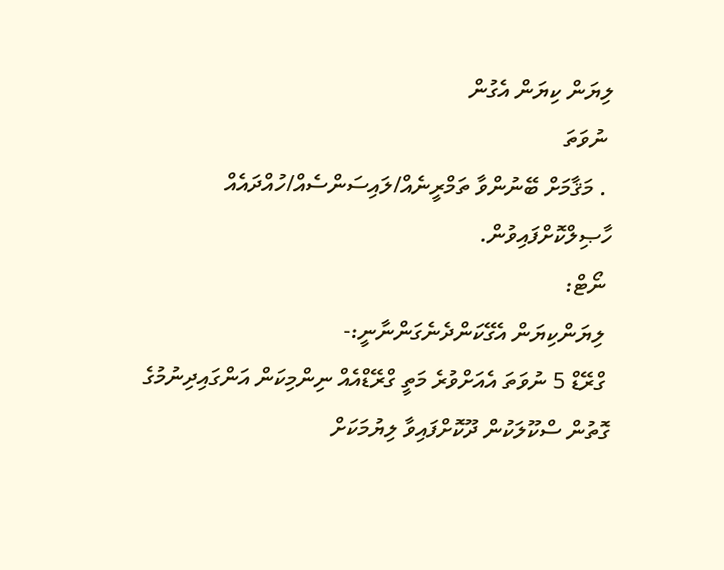ލިޔަން ކިޔަން އެގުން
 ނުވަތަ
 . މަޤާމަށް ބޭނުންވާ ތަމްރީނެއް/ލައިސަންސެއް/ހުއްދައެއް ހާޞިލްކޮށްފައިވުން.
 ނޯޓް:
 ލިޔަންކިޔަން އެގޭކަންދެނެގަންނާނީ:-
 ގްރޭޑް 5 ނުވަތަ އެއަށްވުރެ މަތީ ގްރޭޑްއެއް ނިންމިކަން އަންގައިދިނުމުގެ ގޮތުން ސްކޫލަކުން ދޫކޮށްފައިވާ ލިޔުމަކަށް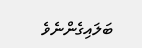ބަލައިގެންނެވެ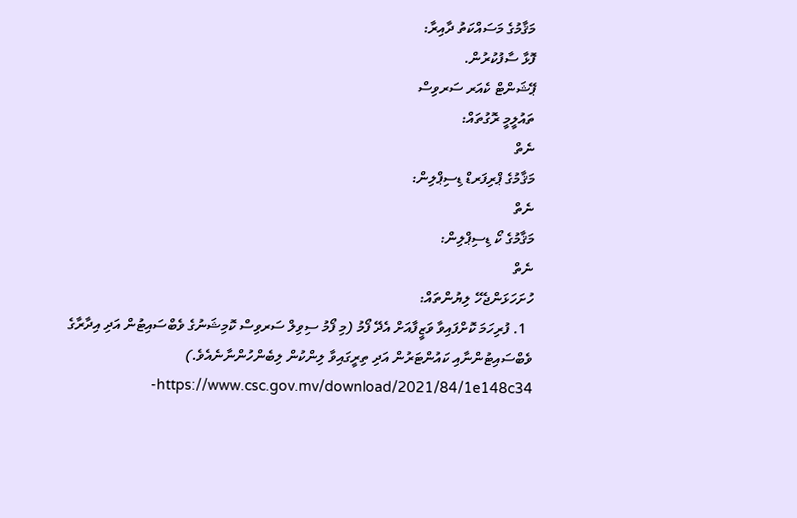މަޤާމުގެ މަސައްކަތު ދާއިރާ:
ފޮޅާ ސާފުކުރުން.
ޕޭޝަންޓް ކެއަރ ސަރވިސް
ތައުލީމީ ރޮގުތައް:
ނެތް
މަޤާމުގެ ޕްރިފަރޑް ޑިސިޕްލިން:
ނެތް
މަޤާމުގެ ކޯ ޑިސިޕްލިން:
ނެތް
ހުށަހަޅަންޖެހޭ ލިޔުންތައް:
  1. ފުރިހަމަ ކޮށްފައިވާ ވަޒީފާއަށް އެދޭ ފޯމު (މި ފޯމު ސިވިލް ސަރވިސް ކޮމިޝަނުގެ ވެބްސައިޓުން އަދި އިދާރާގެ ވެބްސައިޓުންނާއި ކައުންޓަރުން އަދި ތިރީގައިވާ ލިންކުން ލިބެންހުންނާނެއެވެ.)  https://www.csc.gov.mv/download/2021/84/1e148c34-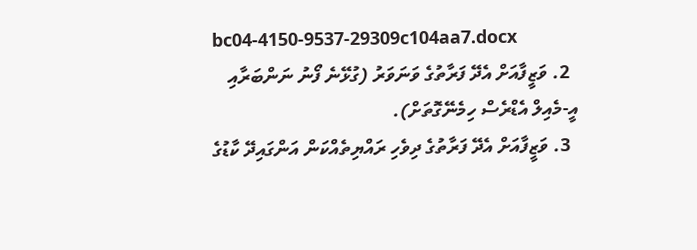bc04-4150-9537-29309c104aa7.docx
  2. ވަޒީފާއަށް އެދޭ ފަރާތުގެ ވަނަވަރު (ގުޅޭނެ ފޯނު ނަންބަރާއި އީ-މެއިލް އެޑްރެސް ހިމެނޭގޮތަށް).
  3. ވަޒީފާއަށް އެދޭ ފަރާތުގެ ދިވެހި ރައްޔިތެއްކަން އަންގައިދޭ ކާޑުގެ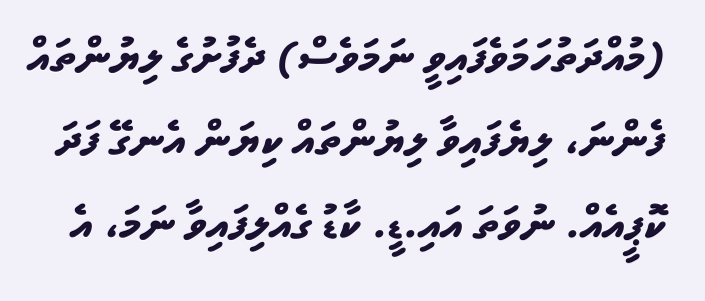(މުއްދަތުހަމަވެފައިވީ ނަމަވެސް) ދެފުށުގެ ލިޔުންތައް ފެންނަ، ލިޔެފައިވާ ލިޔުންތައް ކިޔަން އެނގޭ ފަދަ ކޮޕީއެއް. ނުވަތަ އައި.ޑީ. ކާޑު ގެއްލިފައިވާ ނަމަ، އެ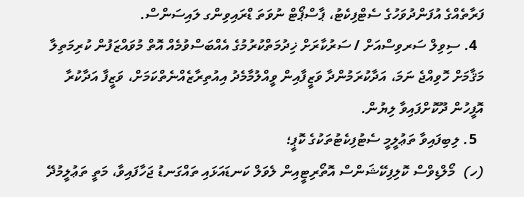ފަރާތެއްގެ އުފަންދުވަހުގެ ސެޓްފިކެޓު، ޕާސްޕޯޓް ނުވަތަ ޑްރައިވިންގ ލައިސަންސް.
  4. ސިވިލް ސަރވިސްއަށް / ސަރުކާރަށް ޚިދުމަތްކުރުމުގެ އެއްބަސްވުމެއް އޮތް މުވައްޒަފުން ކުރިމަތިލާ މަޤާމަށް ހޮވިއްޖެ ނަމަ، އަދާކުރަމުންދާ ވަޒީފާއިން ވީއްލުމާމެދު އިއުތިރާޒެއްނެތްކަމަށް، ވަޒީފާ އަދާކުރާ އޮފީހުން ދޫކޮށްފައިވާ ލިޔުން.
  5. ލިބިފައިވާ ތަޢުލީމީ ސެޓުފިކެޓުތަކުގެ ކޮޕީ؛
(ހ)  މޯލްޑިވްސް ކޮލިފިކޭޝަންސް އޮތޯރިޓީއިން ލެވަލް ކަނޑައަޅައި ތައްގަނޑު ޖަހާފައިވާ، މަތީ ތަޢުލީމުދޭ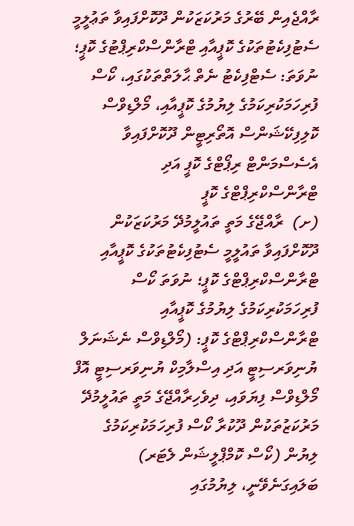ރާއްޖެއިން ބޭރުގެ މަރުކަޒަކުން ދޫކޮށްފައިވާ ތަޢުލީމީ ސެޓުފިކެޓުތަކުގެ ކޮޕީއާއި ޓްރާންސްކްރިޕްޓުގެ ކޮޕީ؛ ނުވަތަ: ސެޓްފިކެޓު ނެތް ޙާލަތްތަކުގައި، ކޯސް ފުރިހަމަކުރިކަމުގެ ލިޔުމުގެ ކޮޕީއާއި، މޯލްޑިވްސް ކޮލިފިކޭޝަންސް އޮތޯރިޓީން ދޫކޮށްފައިވާ އެސެސްމަންޓް ރިޕޯޓްގެ ކޮޕީ އަދި ޓްރާންސްކްރިޕްޓްގެ ކޮޕީ
(ށ)  ރާއްޖޭގެ މަތީ ތައުލީމުދޭ މަރުކަޒަކުން ދޫކޮށްފައިވާ ތައުލީމީ ސެޓުފިކެޓުތަކުގެ ކޮޕީއާއި ޓްރާންސްކްރިޕްޓްގެ ކޮޕީ؛ ނުވަތަ ކޯސް ފުރިހަމަކުރިކަމުގެ ލިޔުމުގެ ކޮޕީއާއި ޓްރާންސްކްރިޕްޓްގެ ކޮޕީ: (މޯލްޑިވްސް ނެޝަނަލް ޔުނިވަރސިޓީ އަދި އިސްލާމިކް ޔުނިވަރސިޓީ އޮފް މޯލްޑިވްސް ފިޔަވައި، ދިވެހިރާއްޖޭގެ މަތީ ތައުލީމުދޭ މަރުކަޒުތަކުން ދޫކުރާ ކޯސް ފުރިހަމަކުރިކަމުގެ ލިޔުން (ކޯސް ކޮމްޕްލީޝަން ލެޓަރ) ބަލައިގަނެވޭނީ، ލިޔުމުގައި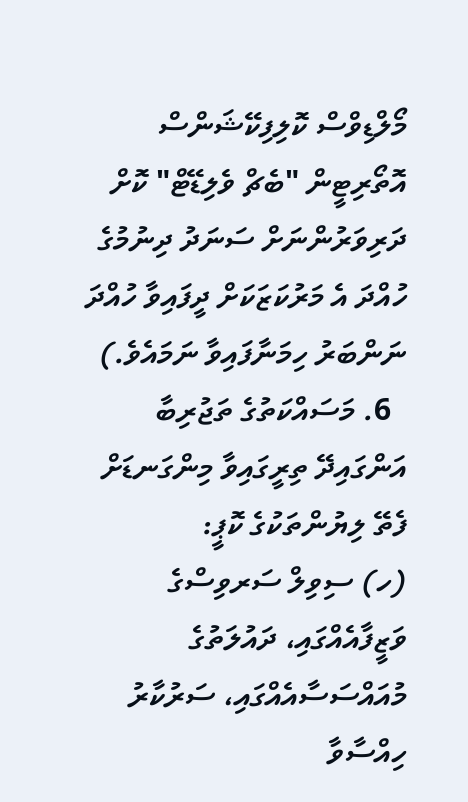މޯލްޑިވްސް ކޮލިފިކޭޝަންސް އޮތޯރިޓީން "ބެޗް ވެލިޑޭޓް" ކޮށް ދަރިވަރުންނަށް ސަނަދު ދިނުމުގެ ހުއްދަ އެ މަރުކަޒަކަށް ދީފައިވާ ހުއްދަ ނަންބަރު ހިމަނާފައިވާ ނަމައެވެ.)
  6. މަސައްކަތުގެ ތަޖުރިބާ އަންގައިދޭ ތިރީގައިވާ މިންގަނޑަށް ފެތޭ ލިޔުންތަކުގެ ކޮޕީ:
(ހ) ސިވިލް ސަރވިސްގެ ވަޒީފާއެއްގައި، ދައުލަތުގެ މުއައްސަސާއެއްގައި، ސަރުކާރު ހިއްސާވާ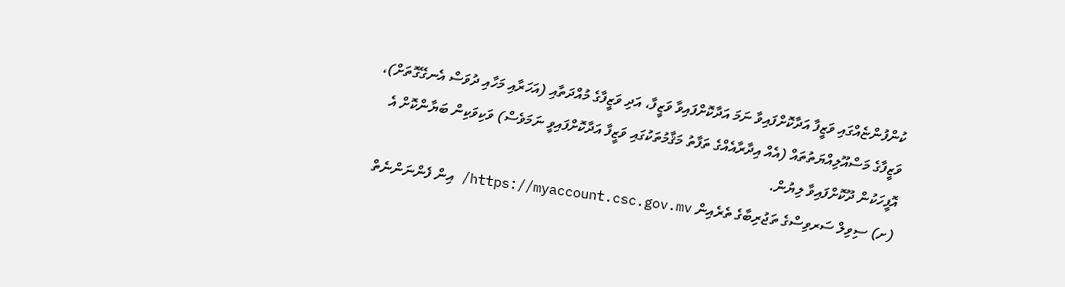ކުންފުންޏެއްގައި ވަޒީފާ އަދާކޮށްފައިވާ ނަމަ އަދާކޮށްފައިވާ ވަޒީފާ، އަދި ވަޒީފާގެ މުއްދަތާއި (އަހަރާއި މަހާއި ދުވަސް އެނގޭގޮތަށް)، ވަޒީފާގެ މަސްއޫލިއްޔަތުތައް (އެއް އިދާރާއެއްގެ ތަފާތު މަޤާމުތަކުގައި ވަޒީފާ އަދާކޮށްފައިވީ ނަމަވެސް) ވަކިވަކިން ބަޔާންކޮށް އެ އޮފީހަކުން ދޫކޮށްފައިވާ ލިޔުން.
(ށ) ސިވިލް ސަރވިސްގެ ތަޖުރިބާގެ ތެރެއިން https://myaccount.csc.gov.mv/ އިން ފެންނަންނެތް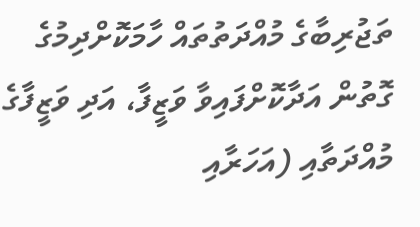ތަޖުރިބާގެ މުއްދަތުތައް ހާމަކޮށްދިމުގެ ގޮތުން އަދާކޮށްފައިވާ ވަޒީފާ، އަދި ވަޒީފާގެ މުއްދަތާއި (އަހަރާއި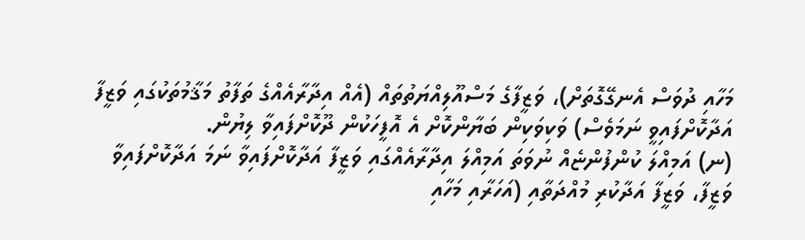މަހާއި ދުވަސް އެނގޭގޮތަށް)، ވަޒީފާގެ މަސްއޫލިއްޔަތުތައް (އެއް އިދާރާއެއްގެ ތަފާތު މަޤާމުތަކުގައި ވަޒީފާ އަދާކޮށްފައިވީ ނަމަވެސް) ވަކިވަކިން ބަޔާންކޮށް އެ އޮފީހަކުން ދޫކޮށްފައިވާ ލިޔުން.
(ނ) އަމިއްލަ ކުންފުންޏެއް ނުވަތަ އަމިއްލަ އިދާރާއެއްގައި ވަޒީފާ އަދާކޮށްފައިވާ ނަމަ އަދާކޮށްފައިވާ ވަޒީފާ، ވަޒީފާ އަދާކުރި މުއްދަތާއި (އަހަރާއި މަހާއި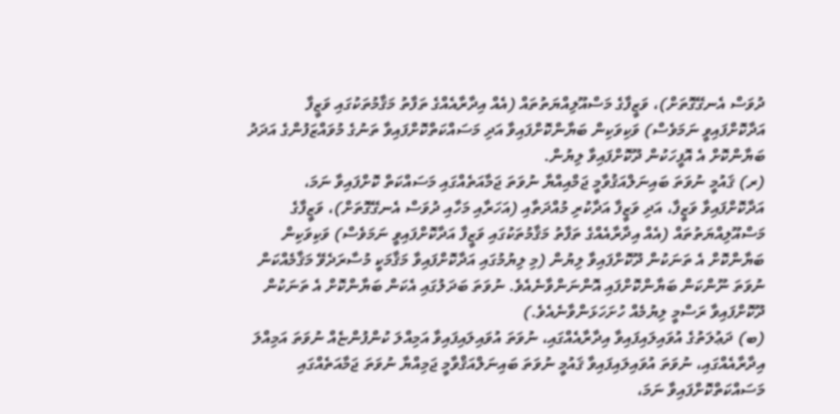ދުވަސް އެނގޭގޮތަށް)، ވަޒީފާގެ މަސްއޫލިއްޔަތުތައް (އެއް އިދާރާއެއްގެ ތަފާތު މަޤާމުތަކުގައި ވަޒީފާ އަދާކޮށްފައިވީ ނަމަވެސް) ވަކިވަކިން ބަޔާންކޮށްފައިވާ އަދި މަސައްކަތްކޮށްފައިވާ ތަނުގެ މުވައްޒަފުންގެ އަދަދު ބަޔާންކޮށް އެ އޮފީހަކުން ދޫކޮށްފައިވާ ލިޔުން.
(ރ) ޤައުމީ ނުވަތަ ބައިނަލްއަޤުވާމީ ޖަމްއިއްޔާ ނުވަތަ ޖަމާއަތެއްގައި މަސައްކަތް ކޮށްފައިވާ ނަމަ، އަދާކޮށްފައިވާ ވަޒީފާ، އަދި ވަޒީފާ އަދާކުރި މުއްދަތާއި (އަހަރާއި މަހާއި ދުވަސް އެނގޭގޮތަށް)، ވަޒީފާގެ މަސްއޫލިއްޔަތުތައް (އެއް އިދާރާއެއްގެ ތަފާތު މަޤާމުތަކުގައި ވަޒީފާ އަދާކޮށްފައިވީ ނަމަވެސް) ވަކިވަކިން ބަޔާންކޮށް އެ ތަނަކުން ދޫކޮށްފައިވާ ލިޔުން (މި ލިޔުމުގައި އަދާކޮށްފައިވާ މަޤާމަކީ މުސާރަދެވޭ މަޤާމެއްކަން ނުވަތަ ނޫންކަން ބަޔާންކޮށްފައި އޮންނަންވާނެއެވެ. ނުވަތަ ބަދަލުގައި އެކަން ބަޔާންކޮށް އެ ތަނަކުން ދޫކޮށްފައިވާ ރަސްމީ ލިޔުމެއް ހުށަހަޅަންވާނެއެވެ.)
(ބ) ދަޢުލަތުގެ އުވައިލައިފައިވާ އިދާރާއެއްގައި، ނުވަތަ އުވައިލައިފައިވާ އަމިއްލަ ކުންފުންޏެއް ނުވަތަ އަމިއްލަ އިދާރާއެއްގައި، ނުވަތަ އުވައިލައިފައިވާ ޤައުމީ ނުވަތަ ބައިނަލްއަޤްވާމީ ޖަމިއްޔާ ނުވަތަ ޖަމާއަތެއްގައި މަސައްކަތްކޮށްފައިވާ ނަމަ،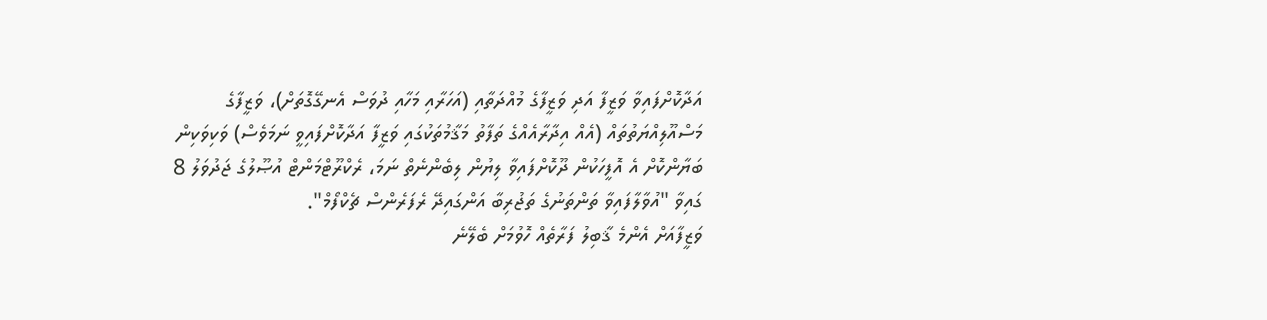އަދާކޮށްފައިވާ ވަޒީފާ އަދި ވަޒީފާގެ މުއްދަތާއި (އަހަރާއި މަހާއި ދުވަސް އެނގޭގޮތަށް)، ވަޒީފާގެ މަސްއޫލިއްޔަތުތައް (އެއް އިދާރާއެއްގެ ތަފާތު މަޤާމުތަކުގައި ވަޒީފާ އަދާކޮށްފައިވީ ނަމަވެސް) ވަކިވަކިން ބަޔާންކޮށް އެ އޮފީހަކުން ދޫކޮށްފައިވާ ލިޔުން ލިބެންނެތް ނަމަ، ރެކްރޫޓްމަންޓް އުޞޫލުގެ ޖަދުވަލު 8 ގައިވާ "އުވާލާފައިވާ ތަންތަނުގެ ތަޖުރިބާ އަންގައިދޭ ރެފަރެންސް ޗެކްފޯމް".
ވަޒީފާއަށް އެންމެ ޤާބިލު ފަރާތެއް ހޮވުމަށް ބެލޭނެ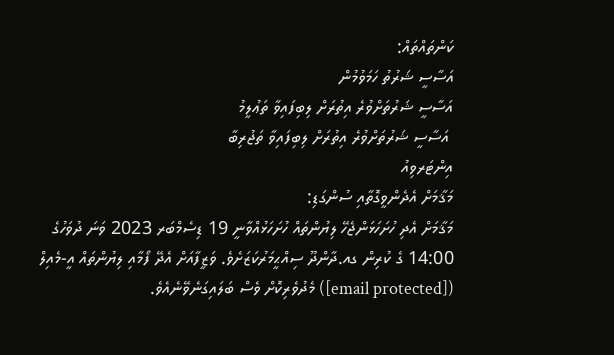ކަންތައްތައް:
އަސާސީ ޝަރުތު ހަމަވުމުން
އަސާސީ ޝަރުތަށްވުރެ އިތުރަށް ލިބިފައިވާ ތަޢުލީމު
 އަސާސީ ޝަރުތަށްވުރެ އިތުރަށް ލިބިފައިވާ ތަޖުރިބާ
އިންޓަރވިއު
މަޤާމަށް އެދެންވީގޮތާއި ސުންގަޑި:
މަޤާމަށް އެދި ހުށަހަޅަންޖެހޭ ލިޔުންތައް ހުށަހަޅުއްވާނީ 19 ޑިސެމްބަރ 2023 ވަނަ ދުވަހުގެ  14:00 ގެ ކުރިން ގއ.ދާންދޫ ސިއްޙީމަރުކަޒަށެވެ. ވަޒީފާއަށް އެދޭ ފޯމާއި ލިޔުންތައް އީ-މެއިލް ([email protected]) މެދުވެރިކޮށް ވެސް ބަލައިގަނެވޭނެއެވެ.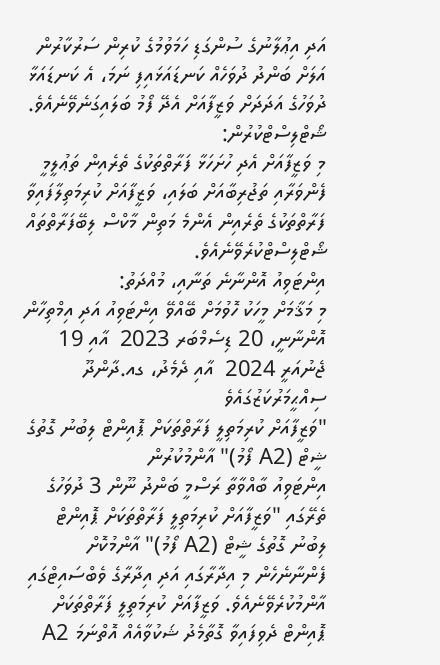އަދި އިޢުލާނުގެ ސުންގަޑި ހަމަވުމުގެ ކުރިން ސަރުކާރުން އަލަށް ބަންދު ދުވަހެއް ކަނޑައަޅައިފި ނަމަ، އެ ކަނޑައަޅާ ދުވަހުގެ އަދަދަށް ވަޒީފާއަށް އެދޭ ފޯމު ބަލައިގަނެވޭނެއެވެ.
ޝޯޓްލިސްޓްކުރުން:
މި ވަޒީފާއަށް އެދި ހުށަހަޅާ ފަރާތްތަކުގެ ތެރެއިން ތަޢުލީމީ ފެންވަރާއި ތަޖުރިބާއަށް ބަލައި، ވަޒީފާއަށް ކުރިމަތިލާފައިވާ ފަރާތްތަކުގެ ތެރެއިން އެންމެ މަތިން މާކްސް ލިބޭފަރާތްތައް ޝޯޓްލިސްޓްކުރެވޭނެއެވެ.
އިންޓަވިއު އޮންނާނެ ތަނާއި، މުއްދަތު:
މި މަޤާމަށް މީހަކު ހޮވުމަށް ބޭއްވޭ އިންޓަވިއު އަދި އިމްތިހާން އޮންނާނީ، 20 ޑިސެމްބަރ 2023  އާއި 19 ޖެނުއަރީ 2024  އާއި ދެމެދު، ގއ.ދާންދޫ ސިއްޙީމަރުކަޒުގައެވެ
"ވަޒީފާއަށް ކުރިމަތިލީ ފަރާތްތަކަށް ޕޮއިންޓް ލިބުނު ގޮތުގެ ޝީޓް (A2 ފޯމު)" އާންމުކުރުން
އިންޓަވިއު ބާއްވާތާ ރަސްމީ ބަންދު ނޫން 3 ދުވަހުގެ ތެރޭގައި "ވަޒީފާއަށް ކުރިމަތިލީ ފަރާތްތަކަށް ޕޮއިންޓް ލިބުނު ގޮތުގެ ޝީޓް (A2 ފޯމު)" އާންމުކޮށް ފެންނާނެހެން މި އިދާރާގައި އަދި އިދާރާގެ ވެބްސައިޓްގައި އާންމުކުރެވޭނެއެވެ. ވަޒީފާއަށް ކުރިމަތިލީ ފަރާތްތަކަށް ޕޮއިންޓް ދެވިފައިވާ ގޮތާމެދު ޝަކުވާއެއް އޮތްނަމަ A2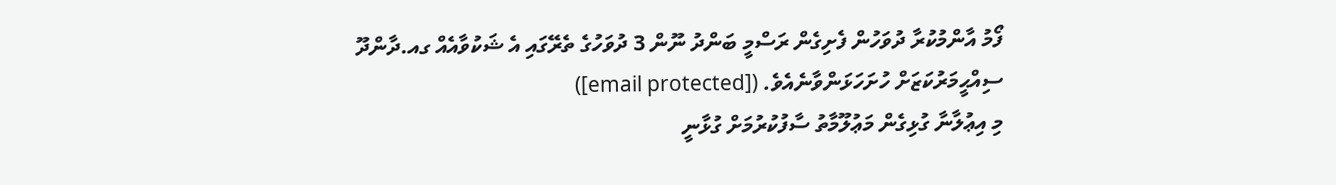ފޯމު އާންމުކުރާ ދުވަހުން ފެށިގެން ރަސްމީ ބަންދު ނޫން 3 ދުވަހުގެ ތެރޭގައި އެ ޝަކުވާއެއް ގއ.ދާންދޫ ސިއްޙީމަރުކަޒަށް ހުށަހަޅަންވާނެއެވެ. ([email protected])
މި އިޢުލާނާ ގުޅިގެން މަޢުލޫމާތު ސާފުކުރުމަށް ގުޅާނީ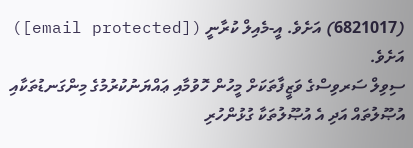(6821017) އަށެވެ. އީ-މެއިލް ކުރާނީ ([email protected]) އަށެވެ.
ސިވިލް ސަރވިސްގެ ވަޒީފާތަކަށް މީހުން ހޮވުމާއި ޢައްޔަނުކުރުމުގެ މިންގަނޑުތަކާއި އުޞޫލުތައް އަދި އެ އުޞޫލުތަކާ ގުޅުންހުރި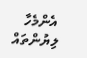އެންމެހާ ލިޔުންތައް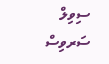ސިވިލް ސަރވިސް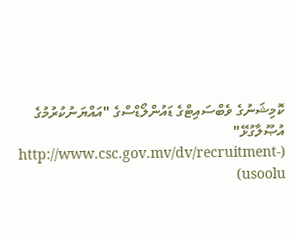ކޮމިޝަނުގެ ވެބްސައިޓްގެ ޑައުންލޯޑްސްގެ "އައްޔަނުކުރުމުގެ އުޞޫލާގުޅޭ" (http://www.csc.gov.mv/dv/recruitment-usoolu)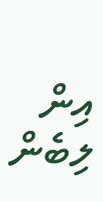އިން ލިބެން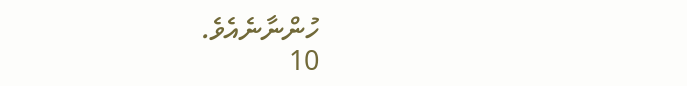ހުންނާނެއެވެ.
10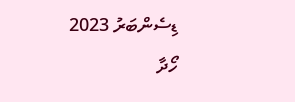ޑިސެންބަރު 2023
ހޯދާ